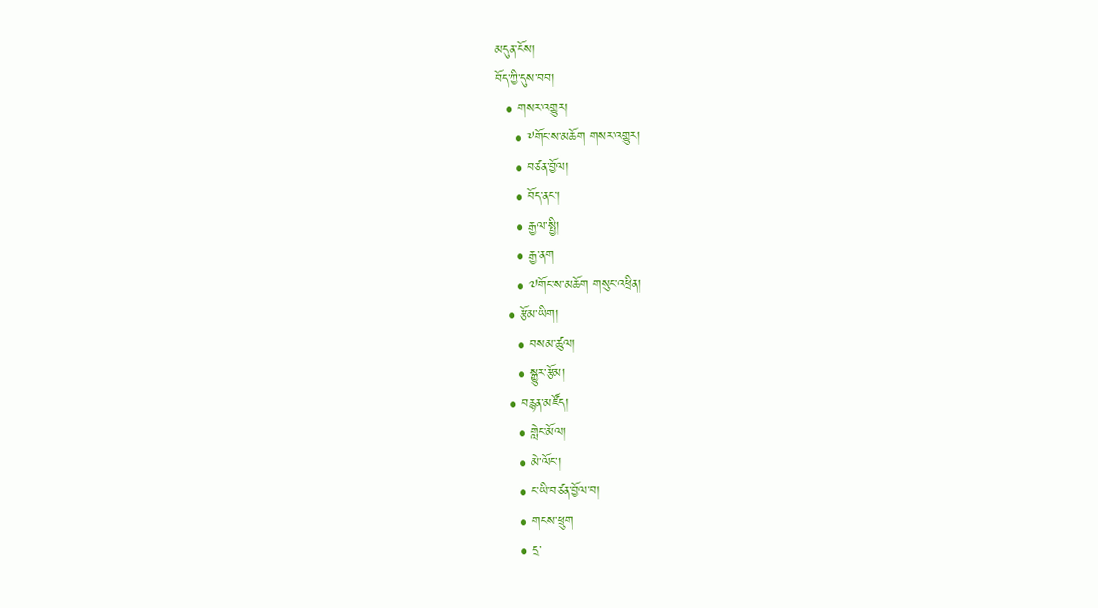མདུན་ངོས།
བོད་ཀྱི་དུས་བབ།
  • གསར་འགྱུར།
    • ༸གོང་ས་མཆོག གསར་འགྱུར།
    • བཙན་བྱོལ།
    • བོད་ནང་།
    • རྒྱལ་སྤྱི།
    • རྒྱ་ནག
    • ༧གོང་ས་མཆོག གསུང་འཕྲིན།
  • རྩོམ་ཡིག།
    • བསམ་ཚུལ།
    • སྒྱུར་རྩོམ།
  • བརྙན་མཛོད།
    • གླེང་མོལ།
    • མེ་ལོང་།
    • ང་ཡི་བཙན་བྱོལ་བ།
    • གངས་ཕྲུག
    • དྲ་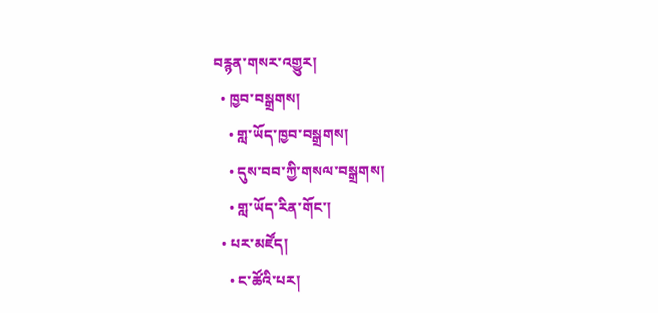བརྙན་གསར་འགྱུར།
  • ཁྱབ་བསྒྲགས།
    • གླ་ཡོད་ཁྱབ་བསྒྲགས།
    • དུས་བབ་ཀྱི་གསལ་བསྒྲགས།
    • གླ་ཡོད་རིན་གོང་།
  • པར་མཛོད།
    • ང་ཚོའི་པར།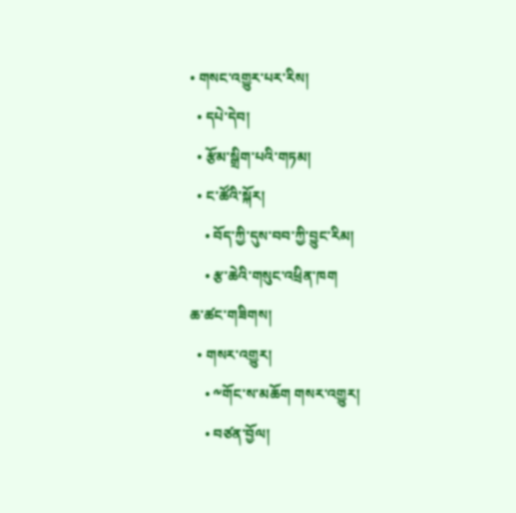• གསང་འགྱུར་པར་རིས།
  • དཔེ་དེབ།
  • རྩོམ་སྒྲིག་པའི་གཏམ།
  • ང་ཚོའི་སྐོར།
    • བོད་ཀྱི་དུས་བབ་ཀྱི་བྱུང་རིམ།
    • རྩ་ཆེའི་གསུང་འཕྲིན་ཁག
ཆ་ཚང་གཟིགས།
  • གསར་འགྱུར།
    • ༸གོང་ས་མཆོག གསར་འགྱུར།
    • བཙན་བྱོལ།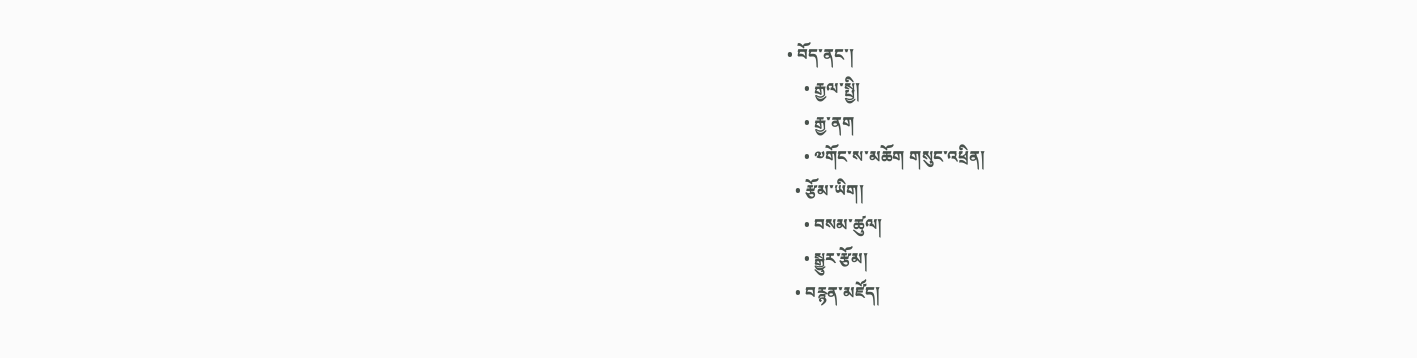• བོད་ནང་།
    • རྒྱལ་སྤྱི།
    • རྒྱ་ནག
    • ༧གོང་ས་མཆོག གསུང་འཕྲིན།
  • རྩོམ་ཡིག།
    • བསམ་ཚུལ།
    • སྒྱུར་རྩོམ།
  • བརྙན་མཛོད།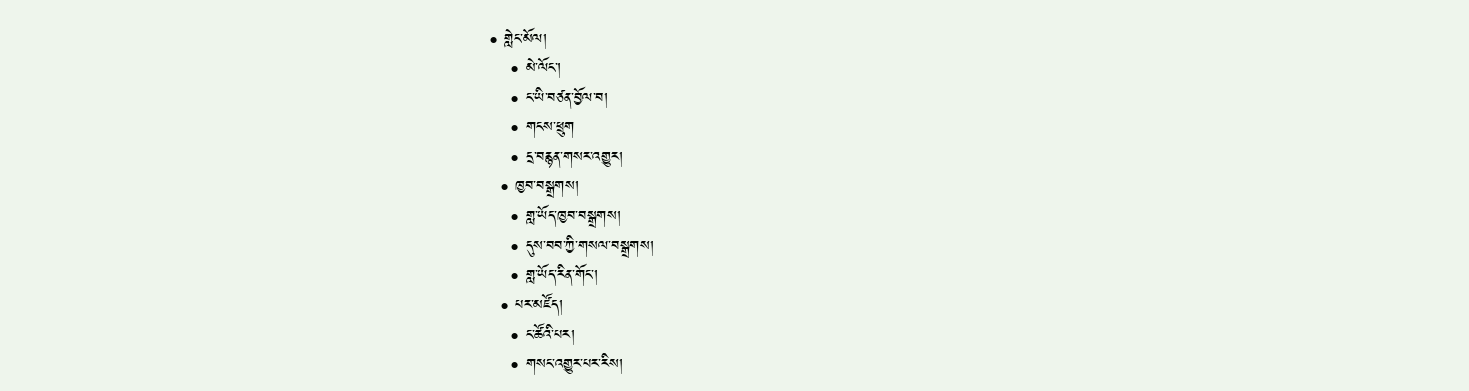• གླེང་མོལ།
    • མེ་ལོང་།
    • ང་ཡི་བཙན་བྱོལ་བ།
    • གངས་ཕྲུག
    • དྲ་བརྙན་གསར་འགྱུར།
  • ཁྱབ་བསྒྲགས།
    • གླ་ཡོད་ཁྱབ་བསྒྲགས།
    • དུས་བབ་ཀྱི་གསལ་བསྒྲགས།
    • གླ་ཡོད་རིན་གོང་།
  • པར་མཛོད།
    • ང་ཚོའི་པར།
    • གསང་འགྱུར་པར་རིས།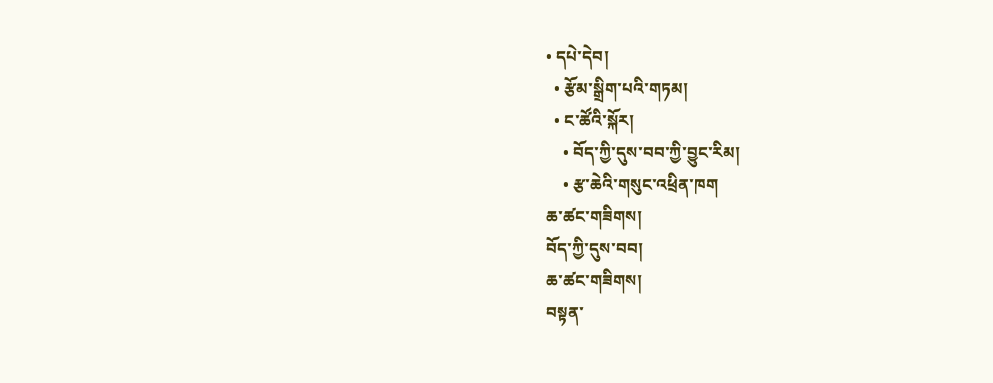• དཔེ་དེབ།
  • རྩོམ་སྒྲིག་པའི་གཏམ།
  • ང་ཚོའི་སྐོར།
    • བོད་ཀྱི་དུས་བབ་ཀྱི་བྱུང་རིམ།
    • རྩ་ཆེའི་གསུང་འཕྲིན་ཁག
ཆ་ཚང་གཟིགས།
བོད་ཀྱི་དུས་བབ།
ཆ་ཚང་གཟིགས།
བསྟན་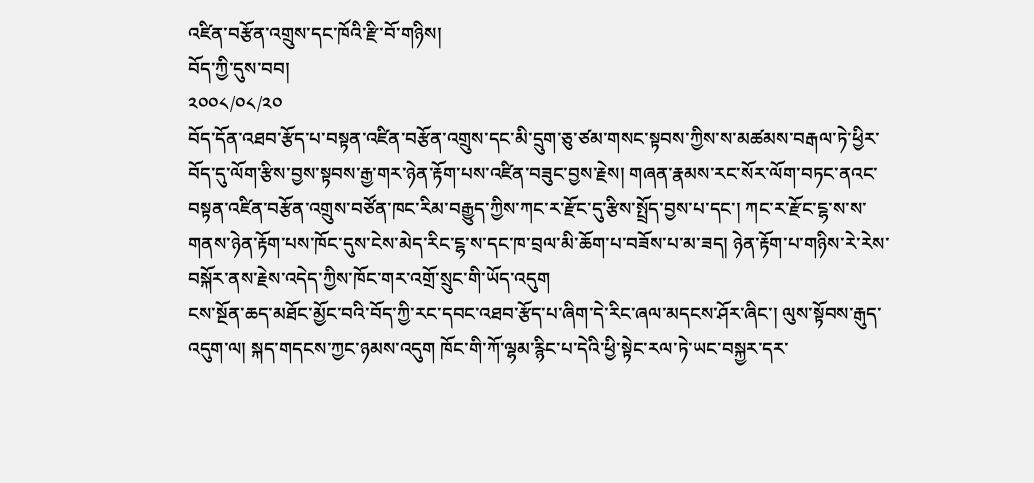འཛིན་བརྩོན་འགྲུས་དང་ཁོའི་རྫི་བོ་གཉིས།
བོད་ཀྱི་དུས་བབ།
༢༠༠༨/༠༨/༢༠
བོད་དོན་འཐབ་རྩོད་པ་བསྟན་འཛིན་བརྩོན་འགྲུས་དང་མི་དྲུག་ཅུ་ཙམ་གསང་སྟབས་ཀྱིས་ས་མཚམས་བརྒལ་ཏེ་ཕྱིར་བོད་དུ་ལོག་རྩིས་བྱས་སྟབས་རྒྱ་གར་ཉེན་རྟོག་པས་འཛིན་བཟུང་བྱས་རྗེས། གཞན་རྣམས་རང་སོར་ལོག་བཏང་ནའང་བསྟན་འཛིན་བརྩོན་འགྲུས་བཙོན་ཁང་རིམ་བརྒྱུད་ཀྱིས་ཀང་ར་རྫོང་དུ་རྩིས་སྤྲོད་བྱས་པ་དང་། ཀང་ར་རྫོང་ངྷ་ས་ས་གནས་ཉེན་རྟོག་པས་ཁོང་དུས་ངེས་མེད་རིང་ངྷ་ས་དང་ཁ་བྲལ་མི་ཆོག་པ་བཟོས་པ་མ་ཟད། ཉེན་རྟོག་པ་གཉིས་རེ་རེས་བསྐོར་ནས་རྗེས་འདེད་ཀྱིས་ཁོང་གར་འགྲོ་སྲུང་གི་ཡོད་འདུག
ངས་སྔོན་ཆད་མཐོང་མྱོང་བའི་བོད་ཀྱི་རང་དབང་འཐབ་རྩོད་པ་ཞིག་དེ་རིང་ཞལ་མདངས་ཤོར་ཞིང་། ལུས་སྟོབས་རྒུད་འདུག་ལ། སྐད་གདངས་ཀྱང་ཉམས་འདུག ཁོང་གི་ཀོ་ལྷམ་རྙིང་པ་དེའི་ཕྱི་སྟེང་རལ་ཏེ་ཡང་བསྐྱར་དར་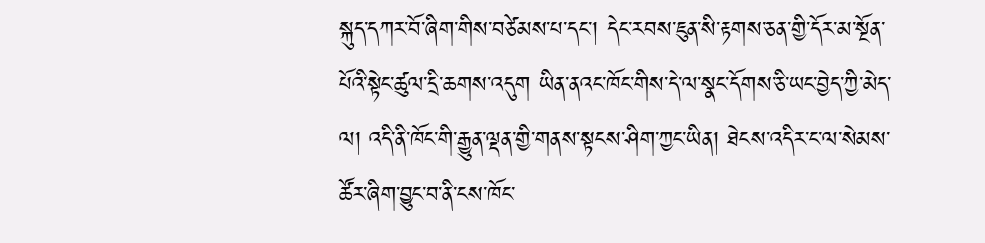སྐུད་དཀར་བོ་ཞིག་གིས་བཙེམས་པ་དང་། དེང་རབས་ཇུན་སི་རྟགས་ཅན་གྱི་དོར་མ་སྔོན་པོའི་སྟེང་ཚུལ་དྲི་ཆགས་འདུག ཡིན་ནའང་ཁོང་གིས་དེ་ལ་སྣང་དོགས་ཅི་ཡང་བྱེད་ཀྱི་མེད་ལ། འདི་ནི་ཁོང་གི་རྒྱུན་ལྡན་གྱི་གནས་སྟངས་ཤིག་ཀྱང་ཡིན། ཐེངས་འདིར་ང་ལ་སེམས་ཚོར་ཞིག་བྱུང་བ་ནི་ངས་ཁོང་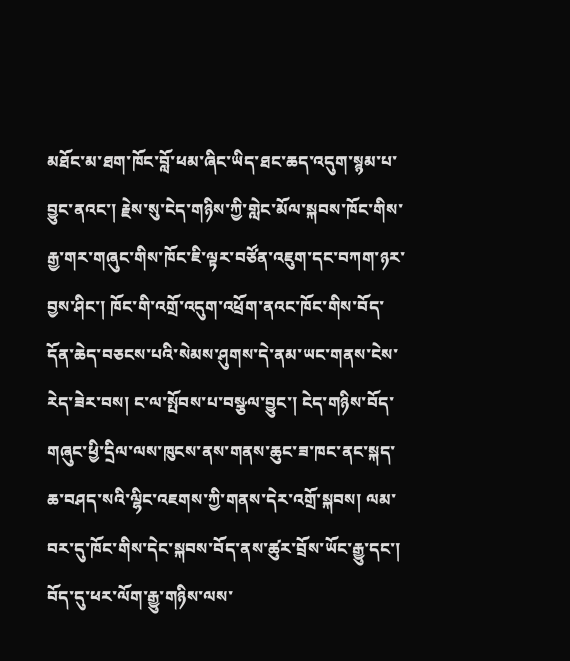མཐོང་མ་ཐག་ཁོང་བློ་ཕམ་ཞིང་ཡིད་ཐང་ཆད་འདུག་སྙམ་པ་བྱུང་ནའང་། རྗེས་སུ་ངེད་གཉིས་ཀྱི་གླེང་མོལ་སྐབས་ཁོང་གིས་རྒྱ་གར་གཞུང་གིས་ཁོང་ཇི་ལྟར་བཙོན་འཇུག་དང་བཀག་ཉར་བྱས་ཤིང་། ཁོང་གི་འགྲོ་འདུག་འཕྲོག་ནའང་ཁོང་གིས་བོད་དོན་ཆེད་བཅངས་པའི་སེམས་ཤུགས་དེ་ནམ་ཡང་གནས་ངེས་རེད་ཟེར་བས། ང་ལ་སྤོབས་པ་བསྩལ་བྱུང་། ངེད་གཉིས་བོད་གཞུང་ཕྱི་དྲིལ་ལས་ཁུངས་ནས་གནས་ཆུང་ཟ་ཁང་ནང་སྐད་ཆ་བཤད་སའི་ལྷིང་འཇགས་ཀྱི་གནས་དེར་འགྲོ་སྐབས། ལམ་བར་དུ་ཁོང་གིས་དེང་སྐབས་བོད་ནས་ཚུར་བྲོས་ཡོང་རྒྱུ་དང་། བོད་དུ་ཕར་ལོག་རྒྱུ་གཉིས་ལས་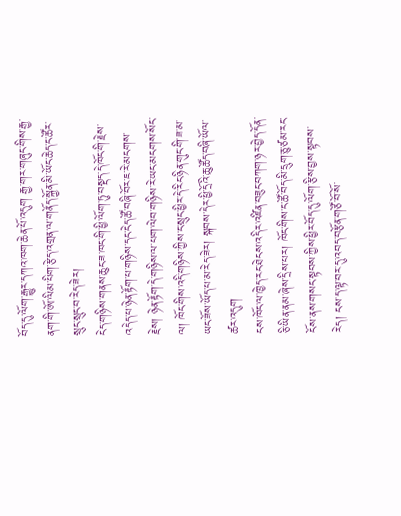བོད་དུ་ལོག་རྒྱུར་དཀའ་ཁག་ཆེན་པོ་འདུག རྒྱ་གར་གཞུང་གིས་རྒྱ་ནག་གི་ཨོ་ལིམ་པིག་རྩེད་འགྲན་ལ་གནོད་སྐྱོན་མི་ཡོང་ཆེད་ང་ཚོར་སྲུང་སྲུང་བ་རེད་ཟེར།
ངེད་གཉིས་གནས་ཆུང་ཟ་ཁང་གི་ཕྱི་ལོག་ཏུ་བསྡད་དེ་ཁོང་གི་རྗེས་འདེད་པ་ཉེན་རྟོག་པ་གཉིས་དང་ངེད་ཚོ་བཞི་བོར་ཇ་རེ་མངགས་རྗེས། ཉེན་རྟོག་དེ་གཉིས་ལ་པག་ལེབ་གཉིས་རེ་ཡང་མངགས་སོང་ལ། ཁོང་གིས་འདི་གཉིས་ཀྱིས་ང་སྲུང་ཕྱིར་དེ་རིང་ཉིན་གུང་གི་ཟ་མ་ཡང་ཟོས་ཡོད་པ་མ་རེད་ཟེར། སྐབས་དེར་ཕྱི་དྲོའི་ཆུ་ཚོད་བཞི་ཡོལ་ཚར་འདུག
ངས་ཁོང་ལ་ཁྱེད་རང་ཐེངས་འདིར་འཛིན་བཟུང་བཀག་ཉར་བྱེད་དོན་ཅི་ཡིན་ནམ་ཞེས་དྲིས་པར། ཁོང་གིས་ང་ཚོ་བོད་མི་དྲུག་ཅུ་ཙམ་རང་ངོས་ནས་གསང་སྟབས་ཀྱིས་ཕྱིར་བོད་དུ་ལོག་རྩིས་བྱས་སྟབས་རེད། ངས་ད་ལྟ་བར་དུ་འབད་བརྩོན་གཙོ་བོ་སོ་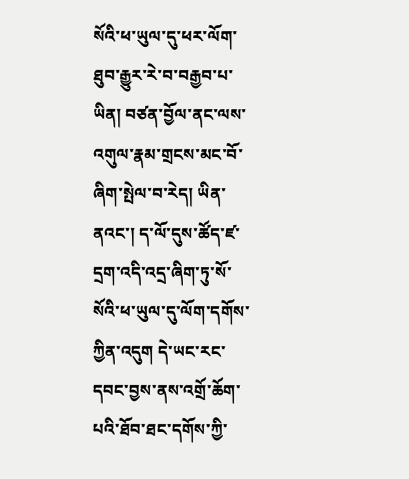སོའི་ཕ་ཡུལ་དུ་ཕར་ལོག་ཐུབ་རྒྱུར་རེ་བ་བརྒྱབ་པ་ཡིན། བཙན་བྱོལ་ནང་ལས་འགུལ་རྣམ་གྲངས་མང་བོ་ཞིག་སྤེལ་བ་རེད། ཡིན་ནའང་། ད་ལོ་དུས་ཚོད་ཛ་དྲག་འདི་འདྲ་ཞིག་ཏུ་སོ་སོའི་ཕ་ཡུལ་དུ་ལོག་དགོས་ཀྱིན་འདུག དེ་ཡང་རང་དབང་བྱས་ནས་འགྲོ་ཆོག་པའི་ཐོབ་ཐང་དགོས་ཀྱི་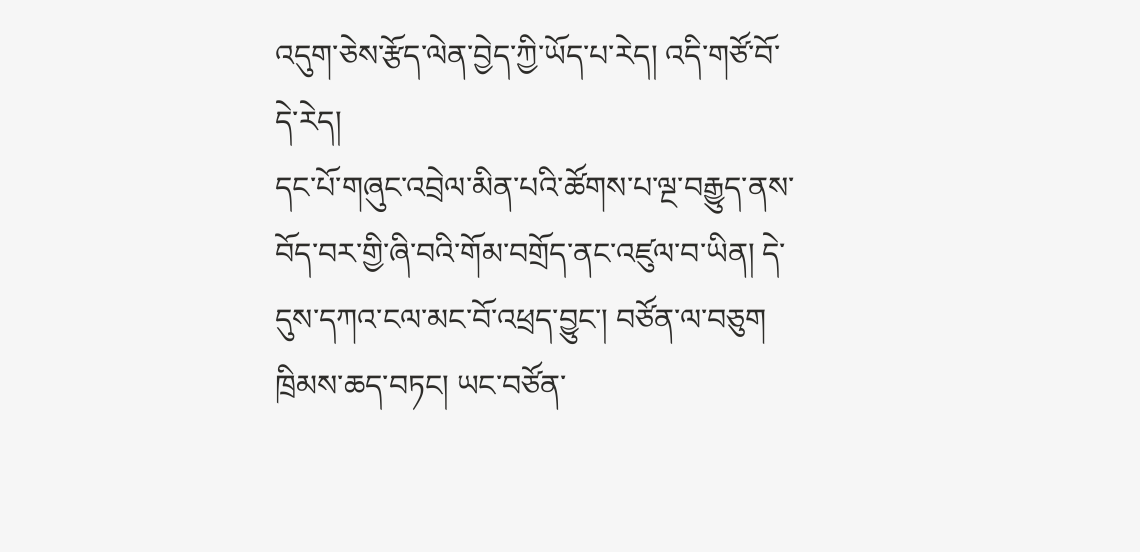འདུག་ཅེས་རྩོད་ལེན་བྱེད་ཀྱི་ཡོད་པ་རེད། འདི་གཙོ་བོ་དེ་རེད།
དང་པོ་གཞུང་འབྲེལ་མིན་པའི་ཚོགས་པ་ལྔ་བརྒྱུད་ནས་བོད་བར་གྱི་ཞི་བའི་གོམ་བགྲོད་ནང་འཛུལ་བ་ཡིན། དེ་དུས་དཀའ་ངལ་མང་བོ་འཕྲད་བྱུང་། བཙོན་ལ་བཅུག ཁྲིམས་ཆད་བཏང། ཡང་བཙོན་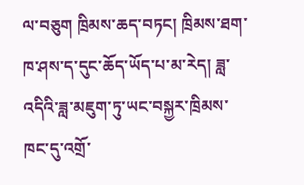ལ་བཅུག ཁྲིམས་ཆད་བཏང། ཁྲིམས་ཐག་ཁ་ཤས་ད་དུང་ཆོད་ཡོད་པ་མ་རེད། ཟླ་འདིའི་ཟླ་མཇུག་ཏུ་ཡང་བསྐྱར་ཁྲིམས་ཁང་དུ་འགྲོ་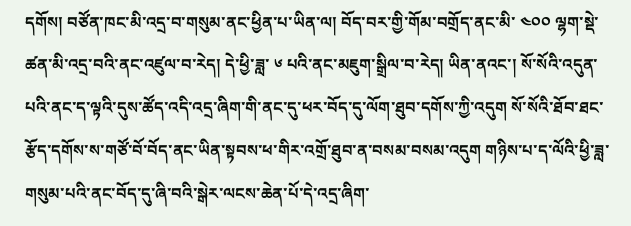དགོས། བཙོན་ཁང་མི་འདྲ་བ་གསུམ་ནང་ཕྱིན་པ་ཡིན་ལ། བོད་བར་གྱི་གོམ་བགྲོད་ནང་མི་ ༤༠༠ ལྷག་སྡེ་ཚན་མི་འདྲ་བའི་ནང་འཛུལ་བ་རེད། དེ་ཕྱི་ཟླ་ ༦ པའི་ནང་མཇུག་སྒྲིལ་བ་རེད། ཡིན་ནའང་། སོ་སོའི་འདུན་པའི་ནང་ད་ལྟའི་དུས་ཚོད་འདི་འདྲ་ཞིག་གི་ནང་དུ་ཕར་བོད་དུ་ལོག་ཐུབ་དགོས་ཀྱི་འདུག སོ་སོའི་ཐོབ་ཐང་རྩོད་དགོས་ས་གཙོ་བོ་བོད་ནང་ཡིན་སྟབས་ཕ་གིར་འགྲོ་ཐུབ་ན་བསམ་བསམ་འདུག གཉིས་པ་ད་ལོའི་ཕྱི་ཟླ་གསུམ་པའི་ནང་བོད་དུ་ཞི་བའི་སྒེར་ལངས་ཆེན་པོ་དེ་འདྲ་ཞིག་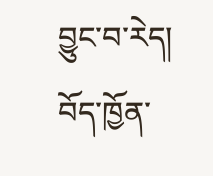བྱུང་བ་རེད། བོད་ཁྱོན་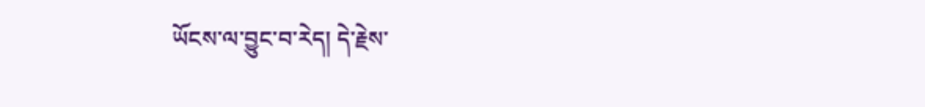ཡོངས་ལ་བྱུང་བ་རེད། དེ་རྗེས་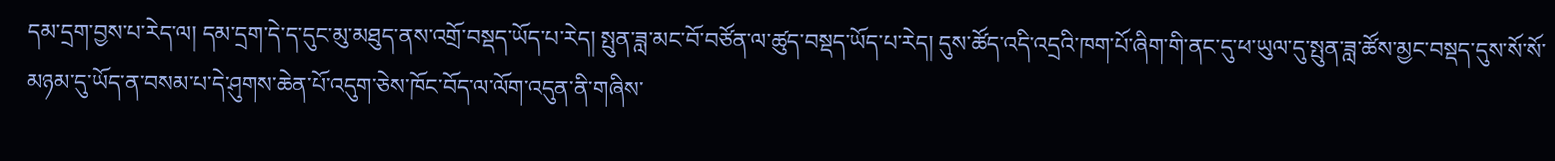དམ་དྲག་བྱས་པ་རེད་ལ། དམ་དྲག་དེ་ད་དུང་མུ་མཐུད་ནས་འགྲོ་བསྡད་ཡོད་པ་རེད། སྤུན་ཟླ་མང་བོ་བཙོན་ལ་ཚུད་བསྡད་ཡོད་པ་རེད། དུས་ཚོད་འདི་འདྲའི་ཁག་པོ་ཞིག་གི་ནང་དུ་ཕ་ཡུལ་དུ་སྤུན་ཟླ་ཚོས་མྱང་བསྡད་དུས་སོ་སོ་མཉམ་དུ་ཡོད་ན་བསམ་པ་དེ་ཤུགས་ཆེན་པོ་འདུག་ཅེས་ཁོང་བོད་ལ་ལོག་འདུན་ནི་གཞིས་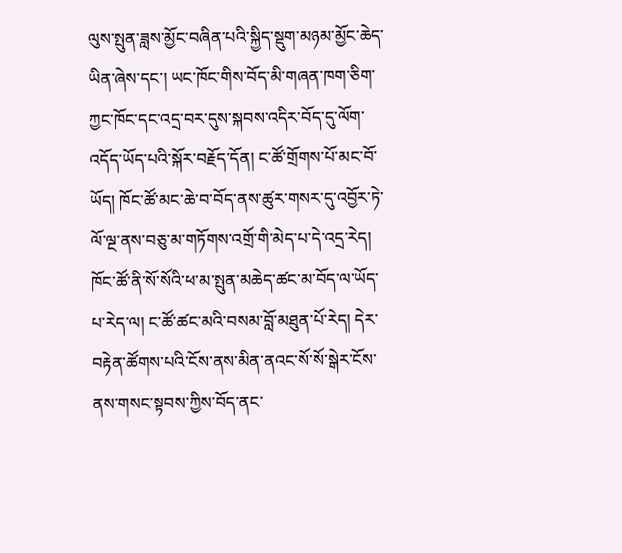ལུས་སྤུན་ཟླས་མྱོང་བཞིན་པའི་སྐྱིད་སྡུག་མཉམ་མྱོང་ཆེད་ཡིན་ཞེས་དང་། ཡང་ཁོང་གིས་བོད་མི་གཞན་ཁག་ཅིག་ཀྱང་ཁོང་དང་འདྲ་བར་དུས་སྐབས་འདིར་བོད་དུ་ལོག་འདོད་ཡོད་པའི་སྐོར་བརྗོད་དོན། ང་ཚོ་གྲོགས་པོ་མང་བོ་ཡོད། ཁོང་ཚོ་མང་ཆེ་བ་བོད་ནས་ཚུར་གསར་དུ་འབྱོར་ཏེ་ལོ་ལྔ་ནས་བཅུ་མ་གཏོགས་འགྲོ་གི་མེད་པ་དེ་འདྲ་རེད། ཁོང་ཚོ་ནི་སོ་སོའི་ཕ་མ་སྤུན་མཆེད་ཚང་མ་བོད་ལ་ཡོད་པ་རེད་ལ། ང་ཚོ་ཚང་མའི་བསམ་བློ་མཐུན་པོ་རེད། དེར་བརྟེན་ཚོགས་པའི་ངོས་ནས་མིན་ནའང་སོ་སོ་སྒེར་ངོས་ནས་གསང་སྟབས་ཀྱིས་བོད་ནང་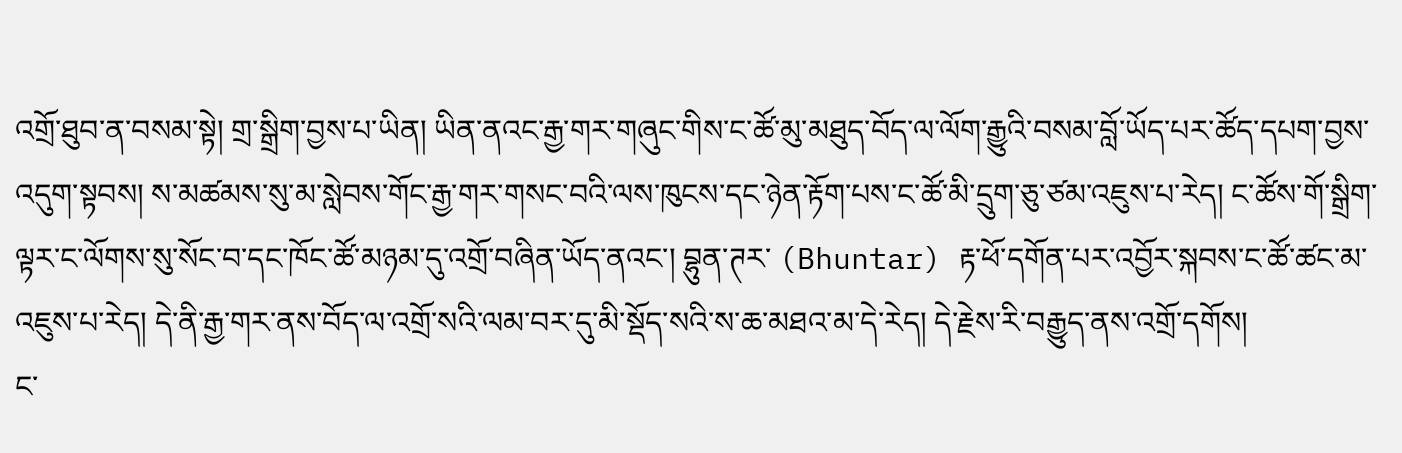འགྲོ་ཐུབ་ན་བསམ་སྟེ། གྲ་སྒྲིག་བྱས་པ་ཡིན། ཡིན་ནའང་རྒྱ་གར་གཞུང་གིས་ང་ཚོ་མུ་མཐུད་བོད་ལ་ལོག་རྒྱུའི་བསམ་བློ་ཡོད་པར་ཚོད་དཔག་བྱས་འདུག་སྟབས། ས་མཚམས་སུ་མ་སླེབས་གོང་རྒྱ་གར་གསང་བའི་ལས་ཁུངས་དང་ཉེན་རྟོག་པས་ང་ཚོ་མི་དྲུག་ཅུ་ཙམ་འཇུས་པ་རེད། ང་ཚོས་གོ་སྒྲིག་ལྟར་ང་ལོགས་སུ་སོང་བ་དང་ཁོང་ཚོ་མཉམ་དུ་འགྲོ་བཞིན་ཡོད་ནའང་། བྷུན་ཊར་ (Bhuntar) རྟ་ཕོ་དགོན་པར་འབྱོར་སྐབས་ང་ཚོ་ཚང་མ་འཇུས་པ་རེད། དེ་ནི་རྒྱ་གར་ནས་བོད་ལ་འགྲོ་སའི་ལམ་བར་དུ་མི་སྡོད་སའི་ས་ཆ་མཐའ་མ་དེ་རེད། དེ་རྗེས་རི་བརྒྱུད་ནས་འགྲོ་དགོས།
ང་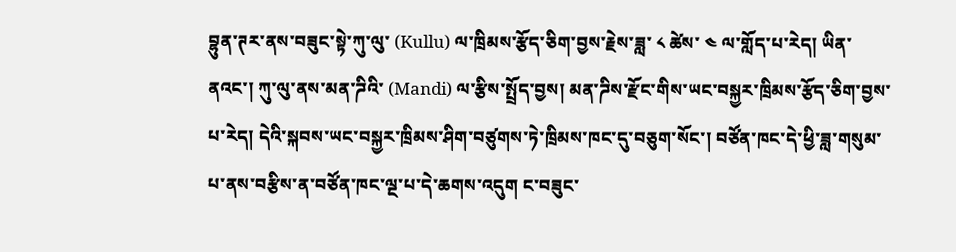བྷུན་ཊར་ནས་བཟུང་སྟེ་ཀུ་ལུ་ (Kullu) ལ་ཁྲིམས་རྩོད་ཅིག་བྱས་རྗེས་ཟླ་ ༨ ཚེས་ ༤ ལ་གློད་པ་རེད། ཡིན་ནའང་། ཀུ་ལུ་ནས་མན་ཌིའི་ (Mandi) ལ་རྩིས་སྤྲོད་བྱས། མན་ཌིས་རྫོང་གིས་ཡང་བསྐྱར་ཁྲིམས་རྩོད་ཅིག་བྱས་པ་རེད། དེའི་སྐབས་ཡང་བསྐྱར་ཁྲིམས་ཤིག་བཙུགས་ཏེ་ཁྲིམས་ཁང་དུ་བཅུག་སོང་། བཙོན་ཁང་དེ་ཕྱི་ཟླ་གསུམ་པ་ནས་བརྩིས་ན་བཙོན་ཁང་ལྔ་པ་དེ་ཆགས་འདུག ང་བཟུང་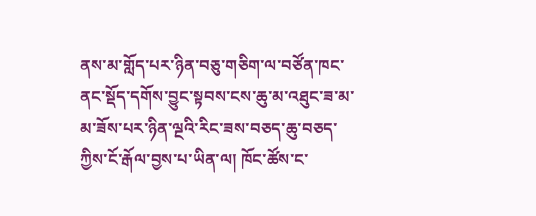ནས་མ་གློད་པར་ཉིན་བཅུ་གཅིག་ལ་བཙོན་ཁང་ནང་སྡོད་དགོས་བྱུང་སྟབས་ངས་ཆུ་མ་འཐུང་ཟ་མ་མ་ཟོས་པར་ཉིན་ལྔའི་རིང་ཟས་བཅད་ཆུ་བཅད་ཀྱིས་ངོ་རྒོལ་བྱས་པ་ཡིན་ལ། ཁོང་ཚོས་ང་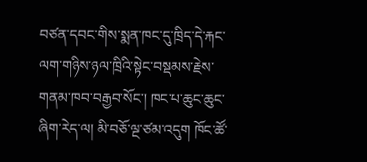བཙན་དབང་གིས་སྨན་ཁང་དུ་ཁྲིད་དེ་རྐང་ལག་གཉིས་ཉལ་ཁྲིའི་སྟེང་བསྡམས་རྗེས་གནམ་ཁབ་བརྒྱབ་སོང་། ཁང་པ་ཆུང་ཆུང་ཞིག་རེད་ལ། མི་བཅོ་ལྔ་ཙམ་འདུག ཁོང་ཚོ་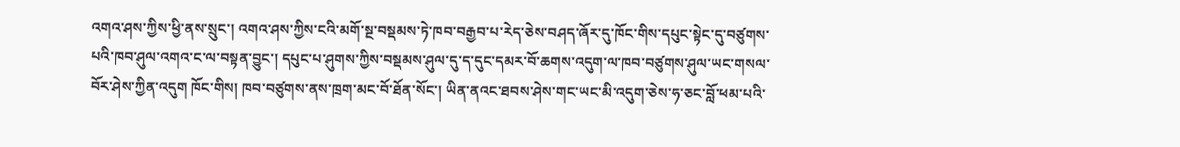འགའ་ཤས་ཀྱིས་ཕྱི་ནས་སྲུང་། འགའ་ཤས་ཀྱིས་ངའི་མགོ་སྔ་བསྡམས་ཏེ་ཁབ་བརྒྱབ་པ་རེད་ཅེས་བཤད་ཞོར་དུ་ཁོང་གིས་དཔུང་སྟེང་དུ་བཙུགས་པའི་ཁབ་ཤུལ་འགའ་ང་ལ་བསྟན་བྱུང་། དཔུང་པ་ཤུགས་ཀྱིས་བསྡམས་ཤུལ་དུ་ད་དུང་དམར་བོ་ཆགས་འདུག་ལ་ཁབ་བཙུགས་ཤུལ་ཡང་གསལ་བོར་ཤེས་ཀྱིན་འདུག ཁོང་གིས། ཁབ་བཙུགས་ནས་ཁྲག་མང་བོ་ཐོན་སོང་། ཡིན་ནའང་ཐབས་ཤེས་གང་ཡང་མི་འདུག་ཅེས་ཧ་ཅང་བློ་ཕམ་པའི་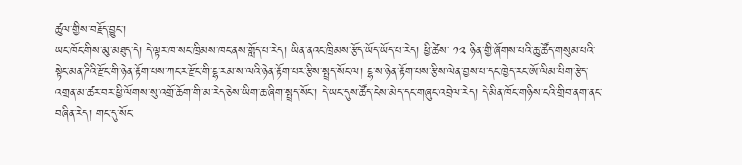ཚུལ་གྱིས་བརྗོད་བྱུང་།
ཡང་ཁོང་གིས་མུ་མཐུད་དེ། དེ་ལྟར་ཁ་སང་ཁྲིམས་ཁང་ནས་གློད་པ་རེད། ཡིན་ནའང་ཁྲིམས་རྩོད་ཡོད་ཡོད་པ་རེད། ཕྱི་ཚེས་ ༡༢ ཉིན་གྱི་ཞོགས་པའི་ཆུ་ཚོད་གསུམ་པའི་སྟེང་མན་ཌིའི་རྫོང་གི་ཉེན་རྟོག་པས་ཀང་ར་རྫོང་གི་ངྷ་རམ་ས་ལའི་ཉེན་རྟོག་པར་རྩིས་སྤྲད་སོང་ལ། ངྷ་ས་ཉེན་རྟོག་པས་རྩིས་ལེན་བྱས་པ་དང་ཁྱེད་རང་ཨོ་ལིམ་པིག་རྩེད་འགྲན་མ་ཚར་བར་ཕྱི་ལོགས་སུ་འགྲོ་ཆོག་གི་མ་རེད་ཅེས་ཡིག་ཆ་ཞིག་སྤྲད་སོང་། དེ་ཡང་དུས་ཚོད་ངེས་མེད་དང་གཞུང་འབྲེལ་རེད། དེ་མིན་ཁོང་གཉིས་ངའི་གྲིབ་ནག་ནང་བཞིན་རེད། གང་དུ་སོང་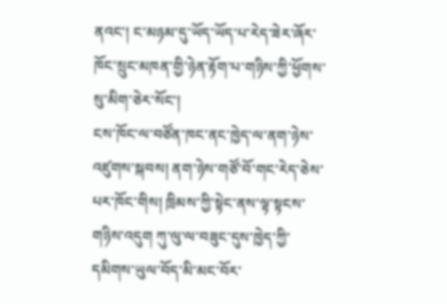ནའང་། ང་མཉམ་དུ་ཡོད་ཡོད་པ་རེད་ཟེར་ཞོར་ཁོང་སྲུང་མཁན་གྱི་ཉེན་རྟོག་པ་གཉིས་ཀྱི་ཕྱོགས་སུ་མིག་ཅེར་སོང་།
ངས་ཁོང་ལ་བཙོན་ཁང་ནང་ཁྱེད་ལ་ནག་ཉེས་འཛུགས་སྐབས། ནག་ཉེས་གཙོ་བོ་གང་རེད་ཅེས་པར་ཁོང་གིས། ཁྲིམས་ཀྱི་སྟེང་ནས་ལྟ་སྟངས་གཉིས་འདུག ཀུ་ལུ་ལ་བཟུང་དུས་ཁྱེད་ཀྱི་དམིགས་ཡུལ་བོད་མི་མང་བོར་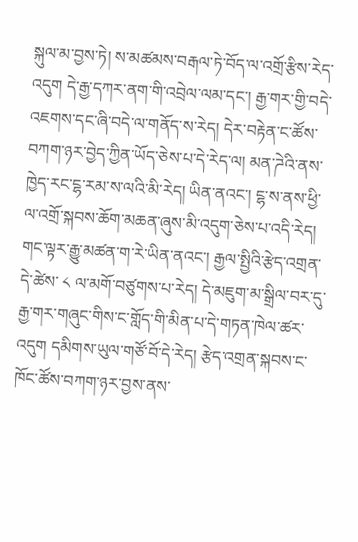སྐུལ་མ་བྱས་ཏེ། ས་མཚམས་བརྒལ་ཏེ་བོད་ལ་འགྲོ་རྩིས་རེད་འདུག དེ་རྒྱ་དཀར་ནག་གི་འབྲེལ་ལམ་དང་། རྒྱ་གར་གྱི་བདེ་འཇགས་དང་ཞི་བདེ་ལ་གནོད་ས་རེད། དེར་བརྟེན་ང་ཚོས་བཀག་ཉར་བྱེད་ཀྱིན་ཡོད་ཅེས་པ་དེ་རེད་ལ། མན་ཌེའི་ནས་ཁྱེད་རང་ངྷ་རམ་ས་ལའི་མི་རེད། ཡིན་ནའང་། ངྷ་ས་ནས་ཕྱི་ལ་འགྲོ་སྐབས་ཆོག་མཆན་ཞུས་མི་འདུག་ཅེས་པ་འདི་རེད། གང་ལྟར་རྒྱུ་མཚན་ག་རེ་ཡིན་ནའང་། རྒྱལ་སྤྱིའི་རྩེད་འགྲན་དེ་ཚེས་ ༨ ལ་མགོ་བཙུགས་པ་རེད། དེ་མཇུག་མ་སྒྲིལ་བར་དུ་རྒྱ་གར་གཞུང་གིས་ང་གློད་གི་མིན་པ་དེ་གཏན་ཁེལ་ཚར་འདུག དམིགས་ཡུལ་གཙོ་བོ་དེ་རེད། རྩེད་འགྲན་སྐབས་ང་ཁོང་ཚོས་བཀག་ཉར་བྱས་ནས་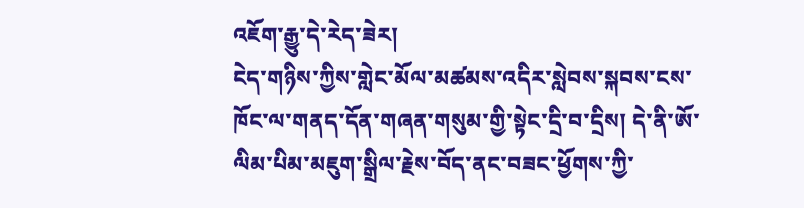འཇོག་རྒྱུ་དེ་རེད་ཟེར།
ངེད་གཉིས་ཀྱིས་གླེང་མོལ་མཚམས་འདིར་སླེབས་སྐབས་ངས་ཁོང་ལ་གནད་དོན་གཞན་གསུམ་གྱི་སྟེང་དྲི་བ་དྲིས། དེ་ནི་ཨོ་ལིམ་པིམ་མཇུག་སྒྲིལ་རྗེས་བོད་ནང་བཟང་ཕྱོགས་ཀྱི་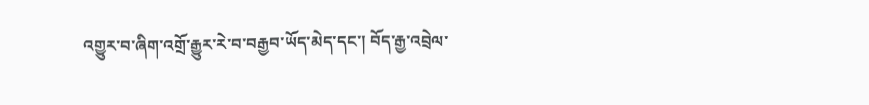འགྱུར་བ་ཞིག་འགྲོ་རྒྱུར་རེ་བ་བརྒྱབ་ཡོད་མེད་དང་། བོད་རྒྱ་འབྲེལ་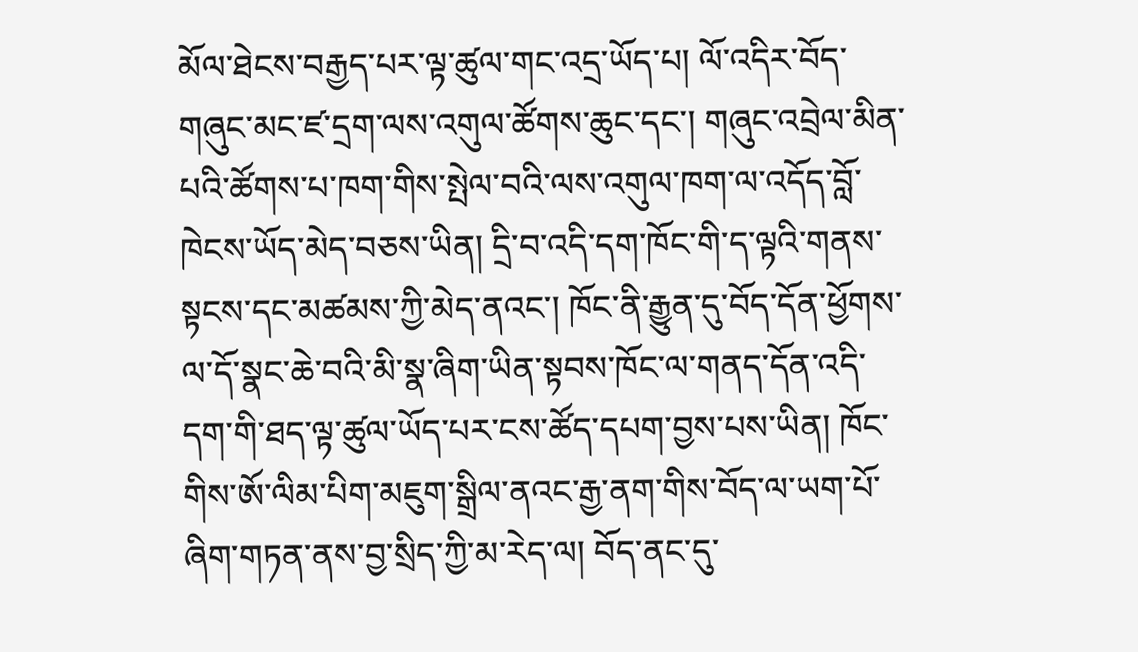མོལ་ཐེངས་བརྒྱད་པར་ལྟ་ཚུལ་གང་འདྲ་ཡོད་པ། ལོ་འདིར་བོད་གཞུང་མང་ཛ་དྲག་ལས་འགུལ་ཚོགས་ཆུང་དང་། གཞུང་འབྲེལ་མིན་པའི་ཚོགས་པ་ཁག་གིས་སྤེལ་བའི་ལས་འགུལ་ཁག་ལ་འདོད་བློ་ཁེངས་ཡོད་མེད་བཅས་ཡིན། དྲི་བ་འདི་དག་ཁོང་གི་ད་ལྟའི་གནས་སྟངས་དང་མཚམས་ཀྱི་མེད་ནའང་། ཁོང་ནི་རྒྱུན་དུ་བོད་དོན་ཕྱོགས་ལ་དོ་སྣང་ཆེ་བའི་མི་སྣ་ཞིག་ཡིན་སྟབས་ཁོང་ལ་གནད་དོན་འདི་དག་གི་ཐད་ལྟ་ཚུལ་ཡོད་པར་ངས་ཚོད་དཔག་བྱས་པས་ཡིན། ཁོང་གིས་ཨོ་ལིམ་པིག་མཇུག་སྒྲིལ་ནའང་རྒྱ་ནག་གིས་བོད་ལ་ཡག་པོ་ཞིག་གཏན་ནས་བྱ་སྲིད་ཀྱི་མ་རེད་ལ། བོད་ནང་དུ་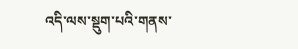འདི་ལས་སྡུག་པའི་གནས་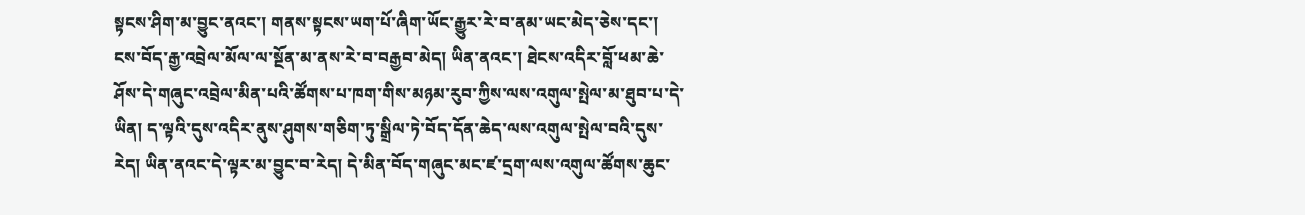སྟངས་ཤིག་མ་བྱུང་ནའང་། གནས་སྟངས་ཡག་པོ་ཞིག་ཡོང་རྒྱུར་རེ་བ་ནམ་ཡང་མེད་ཅེས་དང་། ངས་བོད་རྒྱ་འབྲེལ་མོལ་ལ་སྔོན་མ་ནས་རེ་བ་བརྒྱབ་མེད། ཡིན་ནའང་། ཐེངས་འདིར་བློ་ཕམ་ཆེ་ཤོས་དེ་གཞུང་འབྲེལ་མིན་པའི་ཚོགས་པ་ཁག་གིས་མཉམ་རུབ་ཀྱིས་ལས་འགུལ་སྤེལ་མ་ཐུབ་པ་དེ་ཡིན། ད་ལྟའི་དུས་འདིར་ནུས་ཤུགས་གཅིག་ཏུ་སྒྲིལ་ཏེ་བོད་དོན་ཆེད་ལས་འགུལ་སྤེལ་བའི་དུས་རེད། ཡིན་ནའང་དེ་ལྟར་མ་བྱུང་བ་རེད། དེ་མིན་བོད་གཞུང་མང་ཛ་དྲག་ལས་འགུལ་ཚོགས་ཆུང་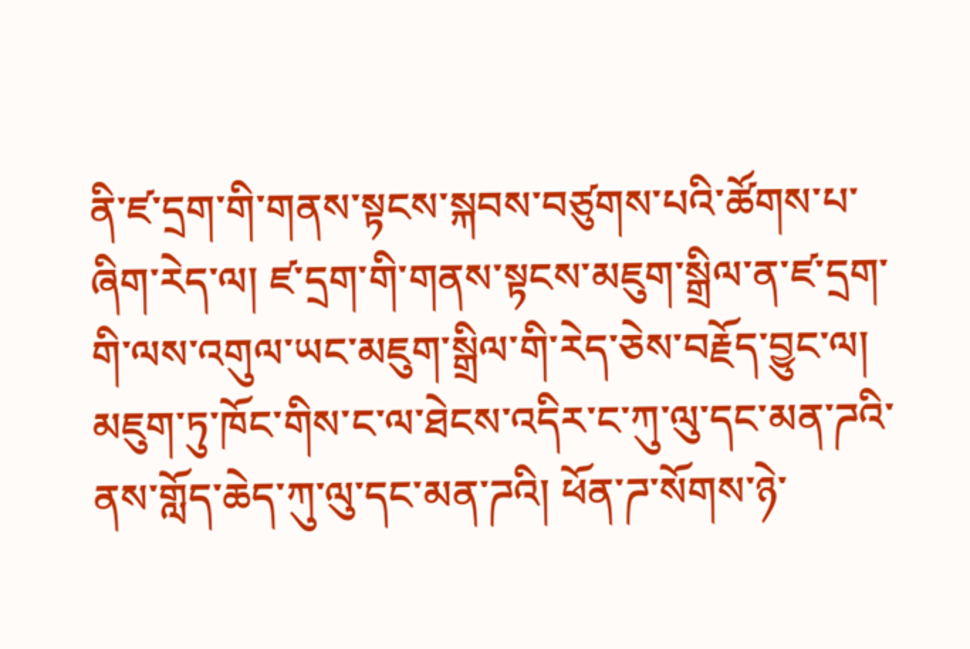ནི་ཛ་དྲག་གི་གནས་སྟངས་སྐབས་བཙུགས་པའི་ཚོགས་པ་ཞིག་རེད་ལ། ཛ་དྲག་གི་གནས་སྟངས་མཇུག་སྒྲིལ་ན་ཛ་དྲག་གི་ལས་འགུལ་ཡང་མཇུག་སྒྲིལ་གི་རེད་ཅེས་བརྗོད་བྱུང་ལ། མཇུག་ཏུ་ཁོང་གིས་ང་ལ་ཐེངས་འདིར་ང་ཀུ་ལུ་དང་མན་ཌའི་ནས་གློད་ཆེད་ཀུ་ལུ་དང་མན་ཌའི། ཕོན་ཌ་སོགས་ཉེ་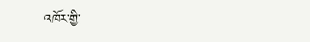འཁོར་གྱི་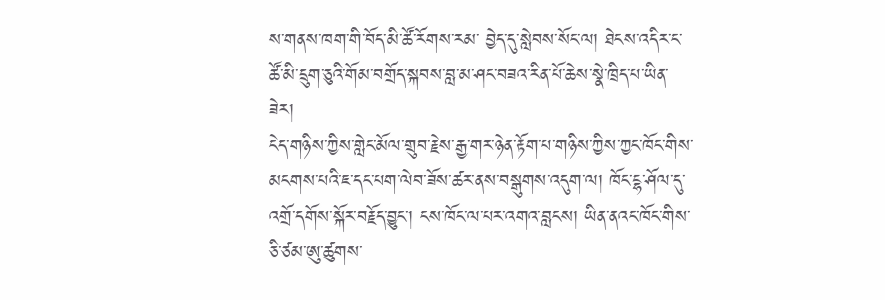ས་གནས་ཁག་གི་བོད་མི་ཚོ་རོགས་རམ་ བྱེད་དུ་སླེབས་སོང་ལ། ཐེངས་འདིར་ང་ཚོ་མི་དྲུག་ཅུའི་གོམ་བགྲོད་སྐབས་བླ་མ་ཤང་བཟའ་རིན་པོ་ཆེས་སྣེ་ཁྲིད་པ་ཡིན་ཟེར།
ངེད་གཉིས་ཀྱིས་གླེང་མོལ་གྲུབ་རྗེས་རྒྱ་གར་ཉེན་རྟོག་པ་གཉིས་ཀྱིས་ཀྱང་ཁོང་གིས་མངགས་པའི་ཇ་དང་པག་ལེབ་ཟོས་ཚར་ནས་བསྒུགས་འདུག་ལ། ཁོང་ངྷ་ཤོལ་དུ་འགྲོ་དགོས་སྐོར་བརྗོད་བྱུང་། ངས་ཁོང་ལ་པར་འགའ་བླངས། ཡིན་ནའང་ཁོང་གིས་ཅི་ཙམ་ཨུ་ཚུགས་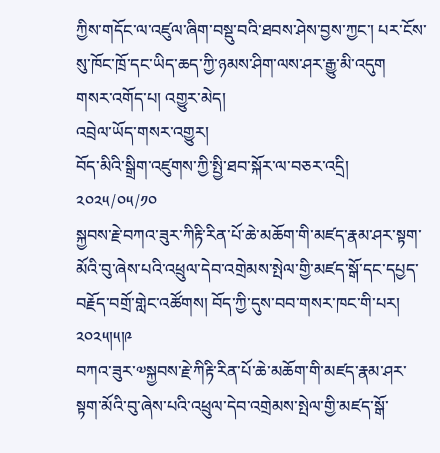ཀྱིས་གདོང་ལ་འཛུལ་ཞིག་བསྡུ་བའི་ཐབས་ཤེས་བྱས་ཀྱང་། པར་ངོས་སུ་ཁོང་ཁྲོ་དང་ཡིད་ཆད་ཀྱི་ཉམས་ཤིག་ལས་ཤར་རྒྱུ་མི་འདུག
གསར་འགོད་པ། འགྱུར་མེད།
འབྲེལ་ཡོད་གསར་འགྱུར།
བོད་མིའི་སྒྲིག་འཛུགས་ཀྱི་སྤྱི་ཐབ་སྐོར་ལ་བཅར་འདྲི།
༢༠༢༥/༠༥/༡༠
སྐྱབས་རྗེ་བཀའ་ཟུར་ཀིརྟི་རིན་པོ་ཆེ་མཆོག་གི་མཛད་རྣམ་ཤར་སྟག་མོའི་བུ་ཞེས་པའི་འཕྲུལ་དེབ་འགྲེམས་སྤེལ་གྱི་མཛད་སྒོ་དང་དཔྱད་བརྗོད་བགྲོ་གླེང་འཚོགས། བོད་ཀྱི་དུས་བབ་གསར་ཁང་གི་པར། ༢༠༢༥།༥།༩
བཀའ་ཟུར་༧སྐྱབས་རྗེ་ཀིརྟི་རིན་པོ་ཆེ་མཆོག་གི་མཛད་རྣམ་ཤར་སྟག་མོའི་བུ་ཞེས་པའི་འཕྲུལ་དེབ་འགྲེམས་སྤེལ་གྱི་མཛད་སྒོ་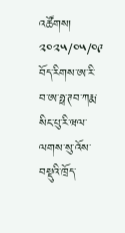འཚོགས།
༢༠༢༥/༠༥/༠༩
བོད་རིགས་ཨ་རི་བ་ཨ་ཧྥ་ཊབ་ཀརྨ་སིང་པུ་རི་ཝལ་ལགས་སུ་འོས་བསྡུའི་ཁྲོད་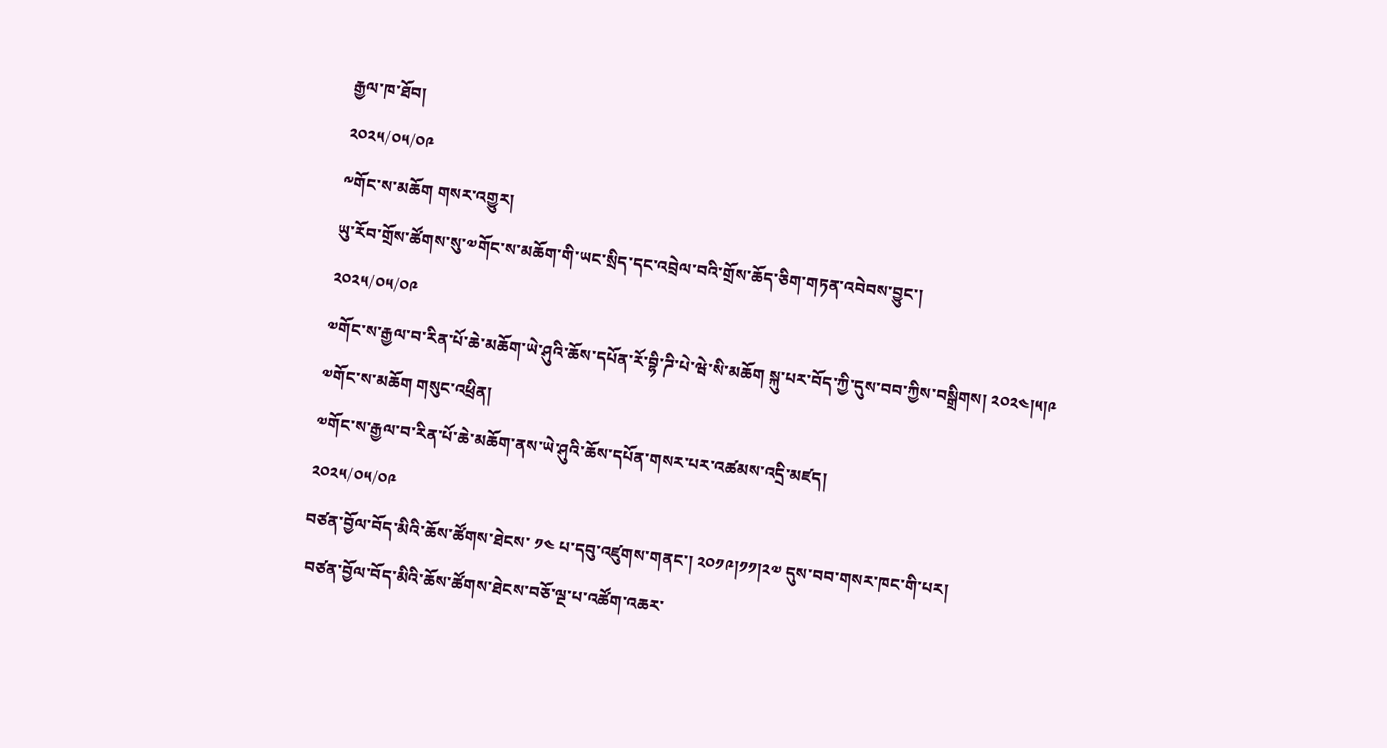རྒྱལ་ཁ་ཐོབ།
༢༠༢༥/༠༥/༠༩
༸གོང་ས་མཆོག གསར་འགྱུར།
ཡུ་རོབ་གྲོས་ཚོགས་སུ་༧གོང་ས་མཆོག་གི་ཡང་སྲིད་དང་འབྲེལ་བའི་གྲོས་ཆོད་ཅིག་གཏན་འབེབས་བྱུང་།
༢༠༢༥/༠༥/༠༩
༧གོང་ས་རྒྱལ་བ་རིན་པོ་ཆེ་མཆོག་ཡེ་ཤུའི་ཆོས་དཔོན་རོ་བྷི་ཌི་པེ་ཝེ་སི་མཆོག སྐུ་པར་བོད་ཀྱི་དུས་བབ་ཀྱིས་བསྒྲིགས། ༢༠༢༤།༥།༩
༧གོང་ས་མཆོག གསུང་འཕྲིན།
༧གོང་ས་རྒྱལ་བ་རིན་པོ་ཆེ་མཆོག་ནས་ཡེ་ཤུའི་ཆོས་དཔོན་གསར་པར་འཚམས་འདྲི་མཛད།
༢༠༢༥/༠༥/༠༩
བཙན་བྱོལ་བོད་མིའི་ཆོས་ཚོགས་ཐེངས་ ༡༤ པ་དབུ་འཛུགས་གནང་། ༢༠༡༩།༡༡།༢༧ དུས་བབ་གསར་ཁང་གི་པར།
 བཙན་བྱོལ་བོད་མིའི་ཆོས་ཚོགས་ཐེངས་བཅོ་ལྔ་པ་འཚོག་འཆར་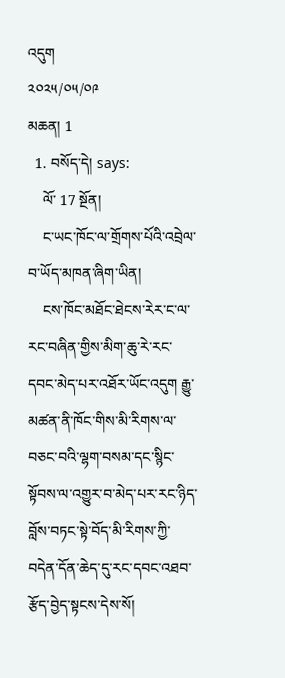འདུག
༢༠༢༥/༠༥/༠༩
མཆན། 1
  1. བསོད་དེ། says:
    ལོ་ 17 སྔོན།
    ང་ཡང་ཁོང་ལ་གྲོགས་པོའི་འབྲེལ་བ་ཡོད་མཁན་ཞིག་ཡིན།
    ངས་ཁོང་མཐོང་ཐེངས་རེར་ང་ལ་རང་བཞིན་གྱིས་མིག་ཆུ་རེ་རང་དབང་མེད་པར་འཐོར་ཡོང་འདུག རྒྱུ་མཚན་ནི་ཁོང་གིས་མི་རིགས་ལ་བཅང་བའི་ལྷག་བསམ་དང་སྙིང་སྟོབས་ལ་འགྱུར་བ་མེད་པར་རང་ཉིད་བློས་བཏང་སྟེ་བོད་མི་རིགས་ཀྱི་བདེན་དོན་ཆེད་དུ་རང་དབང་འཐབ་རྩོད་བྱེད་སྟངས་དེས་སོ།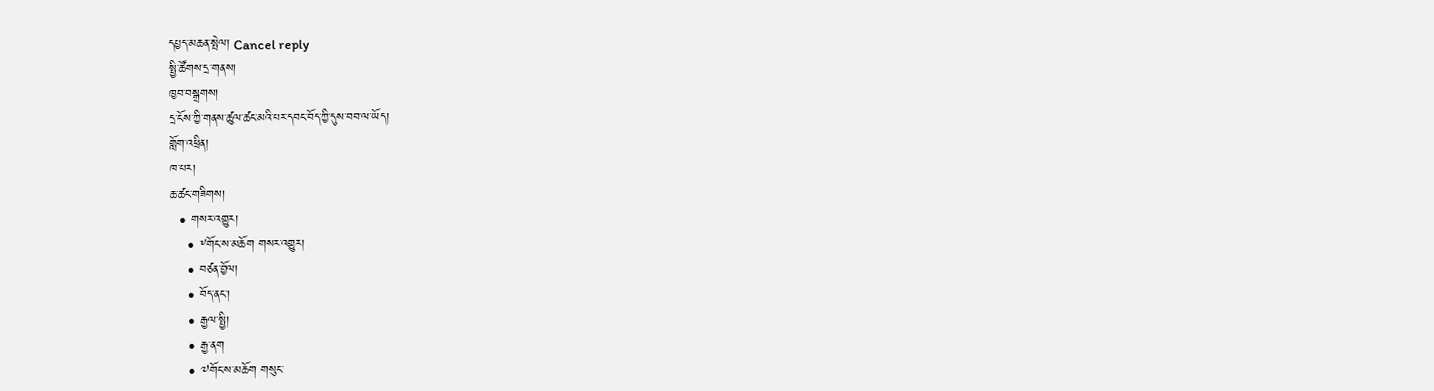དཔྱད་མཆན་སྤེལ། Cancel reply
སྤྱི་ཚོགས་དྲ་གནས།
ཁྱབ་བསྒྲགས།
དྲ་ངོས་ཀྱི་གནས་ཚུལ་ཚང་མའི་པར་དབང་བོད་ཀྱི་དུས་བབ་ལ་ཡོད།
གློག་འཕྲིན།
ཁ་པར།
ཆ་ཚང་གཟིགས།
  • གསར་འགྱུར།
    • ༸གོང་ས་མཆོག གསར་འགྱུར།
    • བཙན་བྱོལ།
    • བོད་ནང་།
    • རྒྱལ་སྤྱི།
    • རྒྱ་ནག
    • ༧གོང་ས་མཆོག གསུང་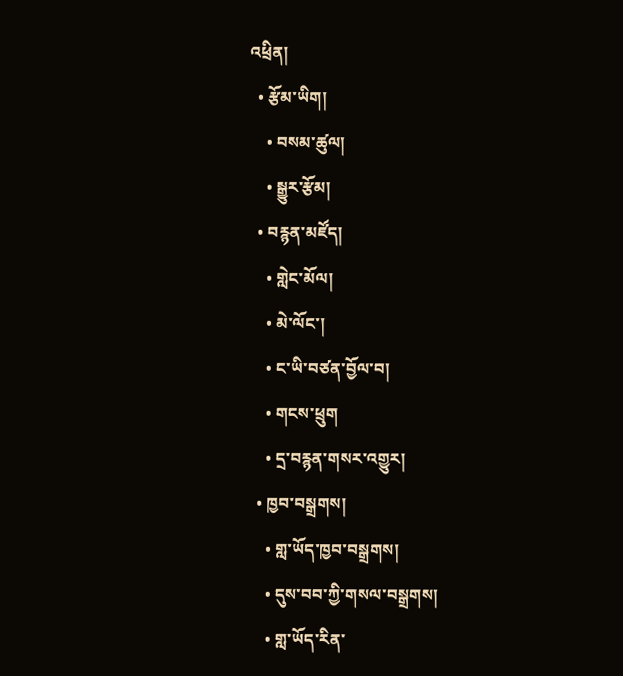འཕྲིན།
  • རྩོམ་ཡིག།
    • བསམ་ཚུལ།
    • སྒྱུར་རྩོམ།
  • བརྙན་མཛོད།
    • གླེང་མོལ།
    • མེ་ལོང་།
    • ང་ཡི་བཙན་བྱོལ་བ།
    • གངས་ཕྲུག
    • དྲ་བརྙན་གསར་འགྱུར།
  • ཁྱབ་བསྒྲགས།
    • གླ་ཡོད་ཁྱབ་བསྒྲགས།
    • དུས་བབ་ཀྱི་གསལ་བསྒྲགས།
    • གླ་ཡོད་རིན་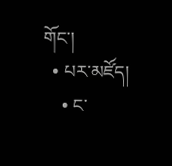གོང་།
  • པར་མཛོད།
    • ང་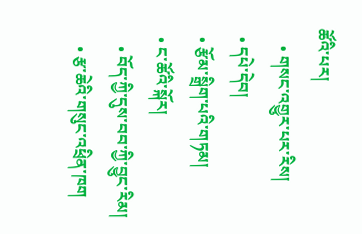ཚོའི་པར།
    • གསང་འགྱུར་པར་རིས།
  • དཔེ་དེབ།
  • རྩོམ་སྒྲིག་པའི་གཏམ།
  • ང་ཚོའི་སྐོར།
    • བོད་ཀྱི་དུས་བབ་ཀྱི་བྱུང་རིམ།
    • རྩ་ཆེའི་གསུང་འཕྲིན་ཁག